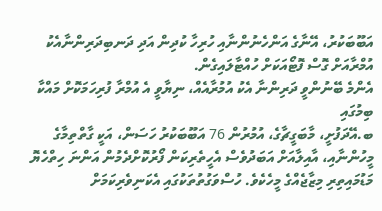އަބޫބަކުރު، އޭނާގެ އަންހެނުންނާއި ހުރިހާ ކުދިން އަދި ދަނބިދަރިންނާއެކު އުމްރާއަށް ގޮސް ފޮޓޯއަކަށް ހުއްޓާލައިގެން.
އެންމެ ބޭނުންވީ ދަރިންނާ އެކު އުމުރާއެއް، ނިޔާވީ އެ އުމްރާ ފުރިހަމަކޮށް މައްކާ ބިމުގައި
ބ.އޭދަފުށީ، މާބަގީޗާގެ، އުމުރުން 76 އަބޫބަކުރު ހަސަން، އަކީ ގާތްތިމާގެ މީހުންނާއި، އާއިލާއަށް އަބަދުވެސް އެހީތެރިކަން ފޯރުކޮށްދެމުން އަންނަ ހިތްހެޔޮ މަޑުމައިތިރި މިޒާޖެއްގެ މީހެކެވެ. ހުސްވަގުތުތަކުގައި އެކަނިވެރިކަމަށް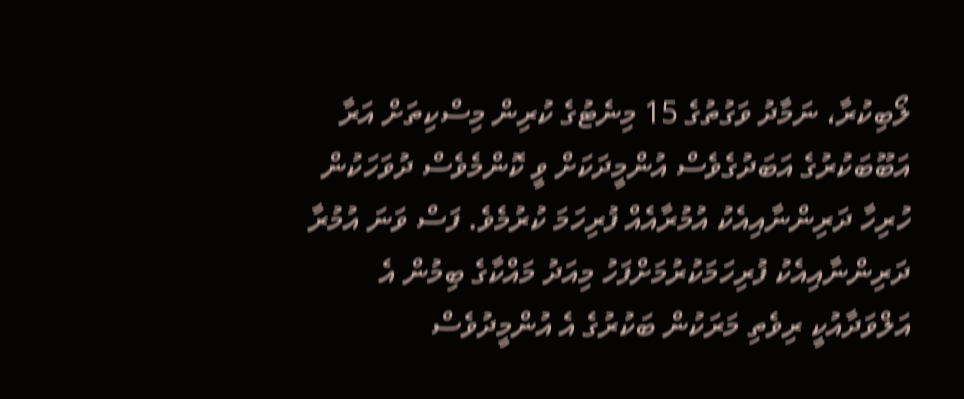ލޯބިކުރާ، ނަމާދު ވަގުތުގެ 15 މިނެޓުގެ ކުރިން މިސްކިތަށް އަރާ އަބޫބަކުރުގެ އަބަދުގެވެސް އުންމީދަކަށް ވީ ކޮންމެވެސް ދުވަހަކުން ހުރިހާ ދަރިންނާއިއެކު އުމުރާއެއް ފުރިހަމަ ކުރުމެވެ. ފަސް ވަނަ އުމުރާ ދަރިންނާއިއެކު ފުރިހަމަކުރުމަށްފަހު މިއަދު މައްކާގެ ބިމުން އެ އަލްވަދާއުކީ ރިވެތި މަރަކުން ބަކުރުގެ އެ އުންމީދުވެސް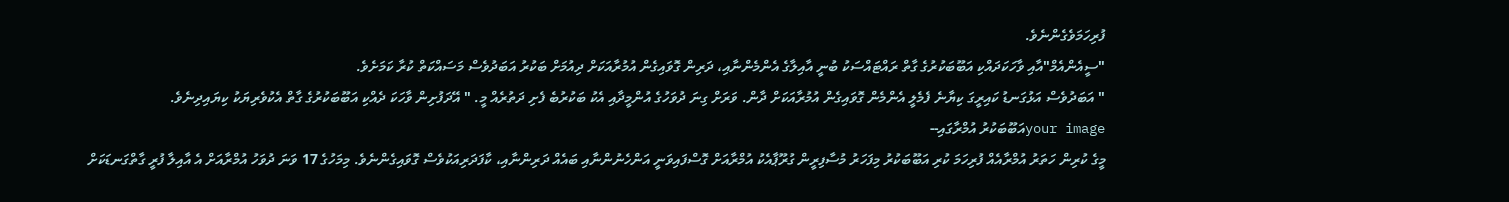ފުރިހަމަވެގެންނެވެ.
"ސީއެންއެމް"އާއި ވާހަކަދައްކި އަބޫބަކުރުގެ ގާތް ރައްޓައްސަކު ބުނީ އާއިލާގެ އެންމެންނާއި، ދަރިން ގޮވައިގެން އުމުރާއަކަށް ދިއުމަށް ބަކުރު އަބަދުވެސް މަސައްކަތް ކުރާ ކަމަށެވެ.
" އަބަދުވެސް އަޅުގަނޑު ކައިރީގަ ކިޔާނެ ފެމެލީ އެންމެން ގޮވައިގެން އުމުރާއަކަށް ދާން. ވަރަށް ގިނަ ދުވަހުގެ އުންމީދާއި އެކު ބަކުރުބެ ފެށި ދަތުރެއް މީ. " އޭދަފުށިން ވާހަކަ ދެއްކި އަބޫބަކުރުގެ ގާތް އެކުވެރިޔަކު ކިޔައިދިނެވެ.
your imageއަބޫބަކުރު އުމްރާގައި--
މީގެ ކުރިން ހަތަރު އުމްރާއެއް ފުރިހަމަ ކުރި އަބޫބަކުރު މިފަހަރު މުސާފިރީން ގުރޫޕާއެކު އުމްރާއަށް ގޮސްފައިވަނީ އަންހެނުންނާއި ބައެއް ދަރިންނާއި، ކާފަދަރިއަކުވެސް ގޮވައިގެންނެވެ. މިމަހުގެ 17 ވަނަ ދުވަހު އުމްރާއަށް އެ އާއިލާ ފުރީ ގާތްގަނޑަކަށް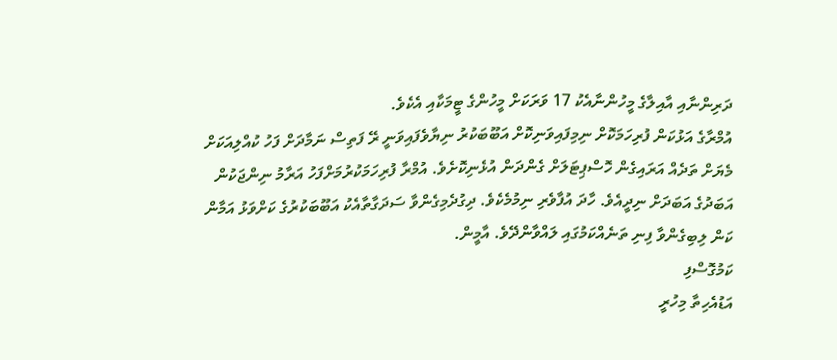ދަރިންނާއި އާއިލާގެ މީހުންނާއެކު 17 ވަރަކަށް މީހުންގެ ޓީމަކާއި އެކެވެ.
އުމްރާގެ އަޅުކަން ފުރިހަމަކޮށް ނިމިފައިވަނިކޮށް އަބޫބަކުރު ނިޔާވެފައިވަނީ ރޭ ފަތިސް ނަމާދަށް ފަހު ކުއްލިއަކަށް މެޔަށް ތަދެއް އަރައިގެން ހޮސްޕިޓަލަށް ގެންދަން އުޅެނިކޮށެވެ. އުމްރާ ފުރިހަމަކުރުމަށްފަހު އަރާމު ނިންޖަކުން އަބަދުގެ އަބަދަށް ނިދީއެވެ. ހާދަ އުފާވެރި ނިމުމެކެވެ. ދިގުދެމިގެންވާ ސަދަގާތާއެކު އަބޫބަކުރުގެ ކަށްވަޅު އަމާން ކަން ލިބިގެންވާ ފިނި ތަނެއްކަމުގައި ލައްވާންދޭވެ. އާމީން.
ކަމުގޮސްފި
އަޑުއެހިތާ މިހުރީ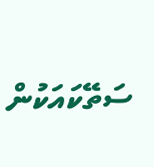ސަތޭކައަކުން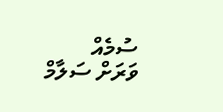ސުމެއް
ވަރަށް ސަލާމް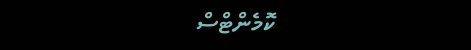ކޮމެންޓްސް